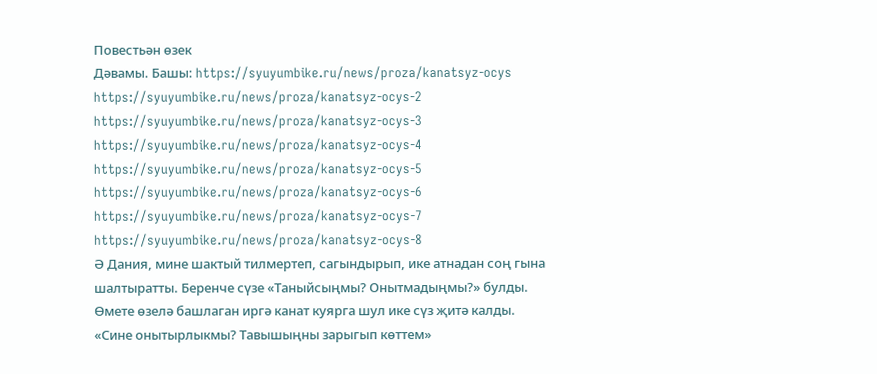Повестьән өзек
Дәвамы. Башы: https://syuyumbike.ru/news/proza/kanatsyz-ocys
https://syuyumbike.ru/news/proza/kanatsyz-ocys-2
https://syuyumbike.ru/news/proza/kanatsyz-ocys-3
https://syuyumbike.ru/news/proza/kanatsyz-ocys-4
https://syuyumbike.ru/news/proza/kanatsyz-ocys-5
https://syuyumbike.ru/news/proza/kanatsyz-ocys-6
https://syuyumbike.ru/news/proza/kanatsyz-ocys-7
https://syuyumbike.ru/news/proza/kanatsyz-ocys-8
Ә Дания, мине шактый тилмертеп, сагындырып, ике атнадан соң гына шалтыратты. Беренче сүзе «Таныйсыңмы? Онытмадыңмы?» булды.
Өмете өзелә башлаган иргә канат куярга шул ике сүз җитә калды. «Сине онытырлыкмы? Тавышыңны зарыгып көттем»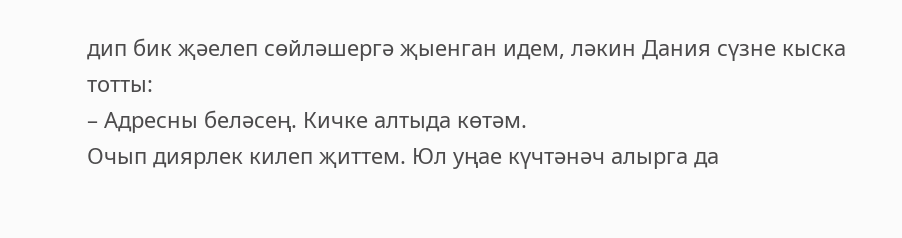дип бик җәелеп сөйләшергә җыенган идем, ләкин Дания сүзне кыска тотты:
– Адресны беләсең. Кичке алтыда көтәм.
Очып диярлек килеп җиттем. Юл уңае күчтәнәч алырга да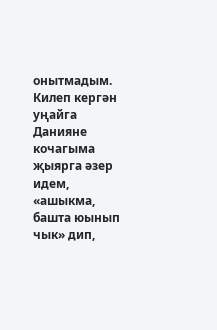онытмадым. Килеп кергән уңайга Данияне кочагыма җыярга әзер идем, «ашыкма, башта юынып чык» дип,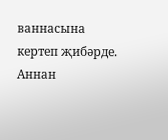ваннасына кертеп җибәрде. Аннан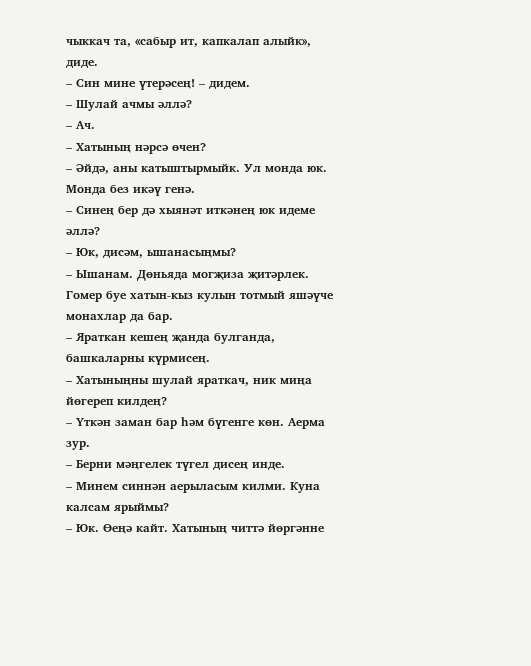чыккач та, «сабыр ит, капкалап алыйк», диде.
– Син мине үтерәсең! – дидем.
– Шулай ачмы әллә?
– Ач.
– Хатының нәрсә өчен?
– Әйдә, аны катыштырмыйк. Ул монда юк. Монда без икәү генә.
– Синең бер дә хыянәт иткәнең юк идеме әллә?
– Юк, дисәм, ышанасыңмы?
– Ышанам. Дөньяда могҗиза җитәрлек. Гомер буе хатын-кыз кулын тотмый яшәүче монахлар да бар.
– Яраткан кешең җанда булганда, башкаларны күрмисең.
– Хатыныңны шулай яраткач, ник миңа йөгереп килдең?
– Үткән заман бар һәм бүгенге көн. Аерма зур.
– Берни мәңгелек түгел дисең инде.
– Минем синнән аерыласым килми. Куна калсам ярыймы?
– Юк. Өеңә кайт. Хатының читтә йөргәнне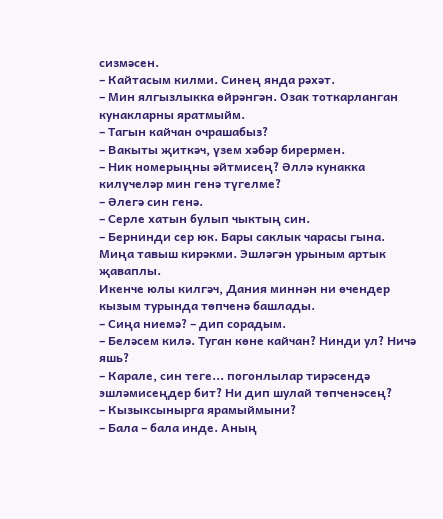сизмәсен.
– Кайтасым килми. Синең янда рәхәт.
– Мин ялгызлыкка өйрәнгән. Озак тоткарланган кунакларны яратмыйм.
– Тагын кайчан очрашабыз?
– Вакыты җиткәч, үзем хәбәр бирермен.
– Ник номерыңны әйтмисең? Әллә кунакка килүчеләр мин генә түгелме?
– Әлегә син генә.
– Серле хатын булып чыктың син.
– Бернинди сер юк. Бары саклык чарасы гына. Миңа тавыш кирәкми. Эшләгән урыным артык җаваплы.
Икенче юлы килгәч, Дания миннән ни өчендер кызым турында төпченә башлады.
– Сиңа ниемә? – дип сорадым.
– Беләсем килә. Туган көне кайчан? Нинди ул? Ничә яшь?
– Карале, син теге... погонлылар тирәсендә эшләмисеңдер бит? Ни дип шулай төпченәсең?
– Кызыксынырга ярамыймыни?
– Бала – бала инде. Аның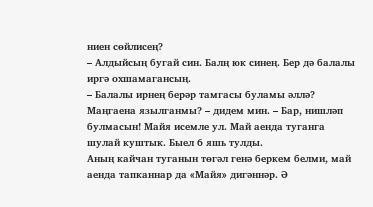ниен сөйлисең?
– Алдыйсың бугай син. Балң юк синең. Бер дә балалы иргә охшамагансың.
– Балалы ирнең берәр тамгасы буламы әллә? Маңгаена язылганмы? – дидем мин. – Бар, нишләп булмасын! Майя исемле ул. Май аенда туганга шулай куштык. Быел 6 яшь тулды.
Аның кайчан туганын төгәл генә беркем белми, май аенда тапканнар да «Майя» дигәннәр. Ә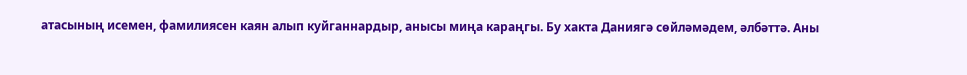атасының исемен, фамилиясен каян алып куйганнардыр, анысы миңа караңгы. Бу хакта Даниягә сөйләмәдем, әлбәттә. Аны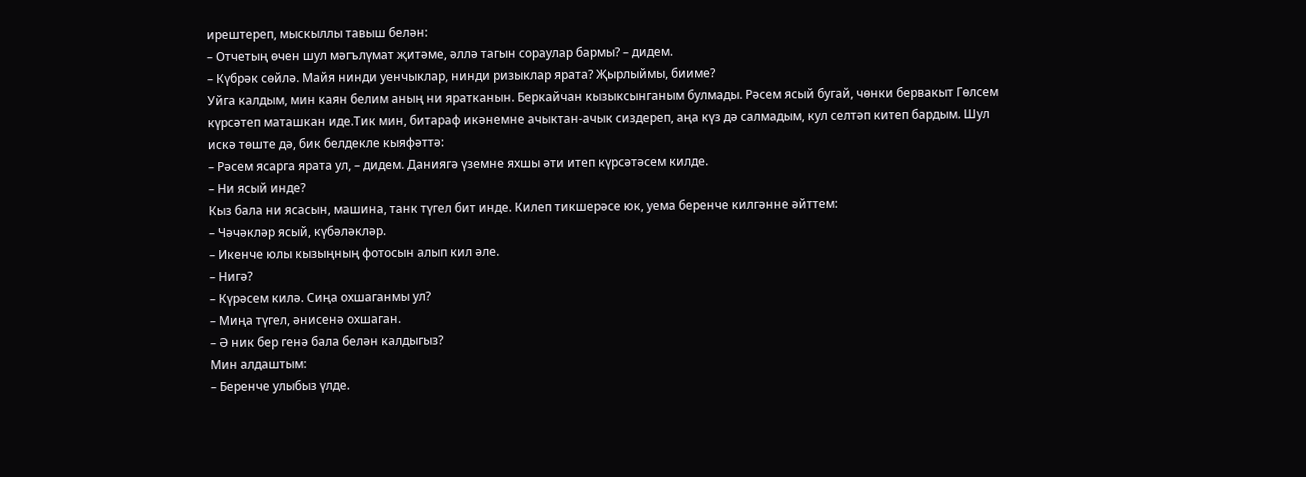ирештереп, мыскыллы тавыш белән:
– Отчетың өчен шул мәгълүмат җитәме, әллә тагын сораулар бармы? – дидем.
– Күбрәк сөйлә. Майя нинди уенчыклар, нинди ризыклар ярата? Җырлыймы, бииме?
Уйга калдым, мин каян белим аның ни яратканын. Беркайчан кызыксынганым булмады. Рәсем ясый бугай, чөнки бервакыт Гөлсем күрсәтеп маташкан иде.Тик мин, битараф икәнемне ачыктан-ачык сиздереп, аңа күз дә салмадым, кул селтәп китеп бардым. Шул искә төште дә, бик белдекле кыяфәттә:
– Рәсем ясарга ярата ул, – дидем. Даниягә үземне яхшы әти итеп күрсәтәсем килде.
– Ни ясый инде?
Кыз бала ни ясасын, машина, танк түгел бит инде. Килеп тикшерәсе юк, уема беренче килгәнне әйттем:
– Чәчәкләр ясый, күбәләкләр.
– Икенче юлы кызыңның фотосын алып кил әле.
– Нигә?
– Күрәсем килә. Сиңа охшаганмы ул?
– Миңа түгел, әнисенә охшаган.
– Ә ник бер генә бала белән калдыгыз?
Мин алдаштым:
– Беренче улыбыз үлде.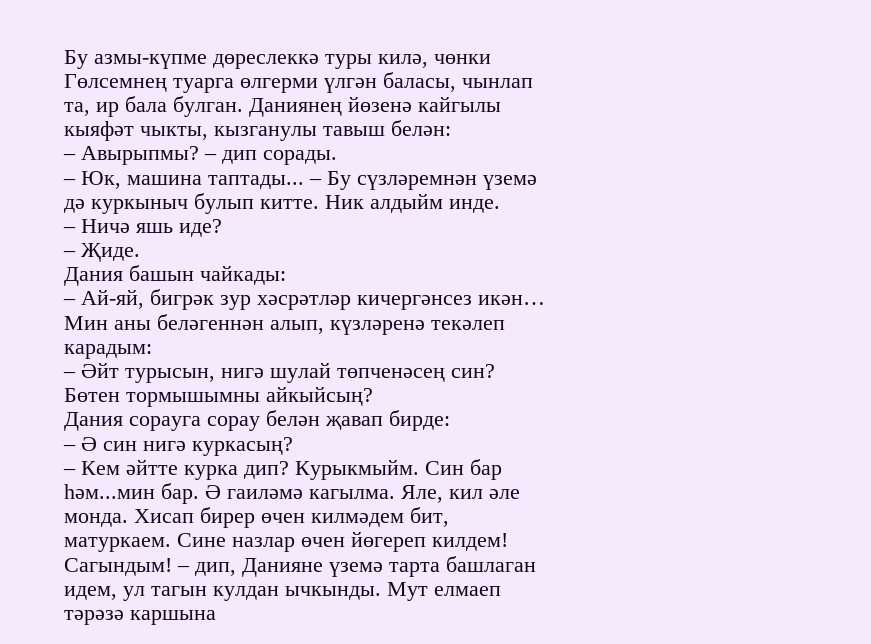Бу азмы-күпме дөреслеккә туры килә, чөнки Гөлсемнең туарга өлгерми үлгән баласы, чынлап та, ир бала булган. Даниянең йөзенә кайгылы кыяфәт чыкты, кызганулы тавыш белән:
– Авырыпмы? – дип сорады.
– Юк, машина таптады... – Бу сүзләремнән үземә дә куркыныч булып китте. Ник алдыйм инде.
– Ничә яшь иде?
– Җиде.
Дания башын чайкады:
– Ай-яй, бигрәк зур хәсрәтләр кичергәнсез икән…
Мин аны беләгеннән алып, күзләренә текәлеп карадым:
– Әйт турысын, нигә шулай төпченәсең син? Бөтен тормышымны айкыйсың?
Дания сорауга сорау белән җавап бирде:
– Ә син нигә куркасың?
– Кем әйтте курка дип? Курыкмыйм. Син бар һәм...мин бар. Ә гаиләмә кагылма. Яле, кил әле монда. Хисап бирер өчен килмәдем бит, матуркаем. Сине назлар өчен йөгереп килдем! Сагындым! – дип, Данияне үземә тарта башлаган идем, ул тагын кулдан ычкынды. Мут елмаеп тәрәзә каршына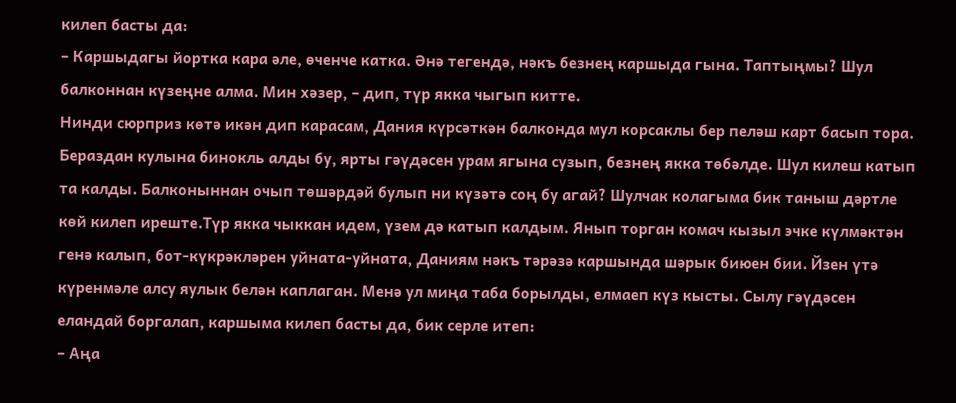килеп басты да:
– Каршыдагы йортка кара әле, өченче катка. Әнә тегендә, нәкъ безнең каршыда гына. Таптыңмы? Шул балконнан күзеңне алма. Мин хәзер, – дип, түр якка чыгып китте.
Нинди сюрприз көтә икән дип карасам, Дания күрсәткән балконда мул корсаклы бер пеләш карт басып тора. Бераздан кулына бинокль алды бу, ярты гәүдәсен урам ягына сузып, безнең якка төбәлде. Шул килеш катып та калды. Балконыннан очып төшәрдәй булып ни күзәтә соң бу агай? Шулчак колагыма бик таныш дәртле көй килеп иреште.Түр якка чыккан идем, үзем дә катып калдым. Янып торган комач кызыл эчке күлмәктән генә калып, бот-күкрәкләрен уйната-уйната, Даниям нәкъ тәрәзә каршында шәрык биюен бии. Йзен үтә күренмәле алсу яулык белән каплаган. Менә ул миңа таба борылды, елмаеп күз кысты. Сылу гәүдәсен еландай боргалап, каршыма килеп басты да, бик серле итеп:
– Аңа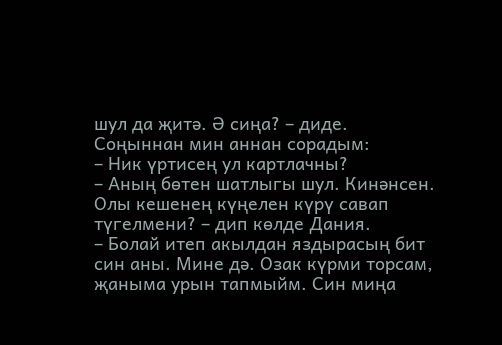шул да җитә. Ә сиңа? – диде.
Соңыннан мин аннан сорадым:
– Ник үртисең ул картлачны?
– Аның бөтен шатлыгы шул. Кинәнсен. Олы кешенең күңелен күрү савап түгелмени? – дип көлде Дания.
– Болай итеп акылдан яздырасың бит син аны. Мине дә. Озак күрми торсам, җаныма урын тапмыйм. Син миңа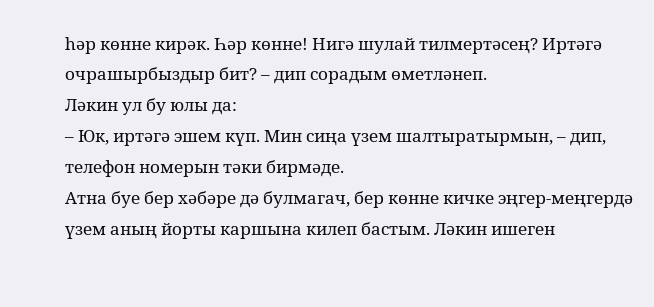һәр көнне кирәк. Һәр көнне! Нигә шулай тилмертәсең? Иртәгә очрашырбыздыр бит? – дип сорадым өметләнеп.
Ләкин ул бу юлы да:
– Юк, иртәгә эшем күп. Мин сиңа үзем шалтыратырмын, – дип, телефон номерын тәки бирмәде.
Атна буе бер хәбәре дә булмагач, бер көнне кичке эңгер-меңгердә үзем аның йорты каршына килеп бастым. Ләкин ишеген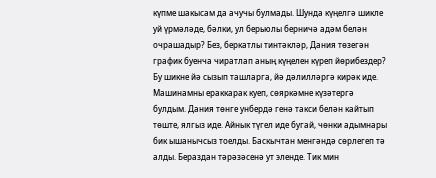күпме шакысам да ачучы булмады. Шунда күңелгә шикле уй үрмәләде, бәлки, ул берьюлы берничә адәм белән очрашадыр? Без, беркатлы тинтәкләр, Дания төзегән график буенча чиратлап аның күңелен күреп йөрибездер? Бу шикне йә сызып ташларга, йә дәлилләргә кирәк иде. Машинамны ераккарак куеп, сөяркәмне күзәтергә булдым. Дания төнге унбердә генә такси белән кайтып төште, ялгыз иде. Айнык түгел иде бугай, чөнки адымнары бик ышанычсыз тоелды. Баскычтан менгәндә сөрлегеп тә алды. Бераздан тәрәзәсенә ут эленде. Тик мин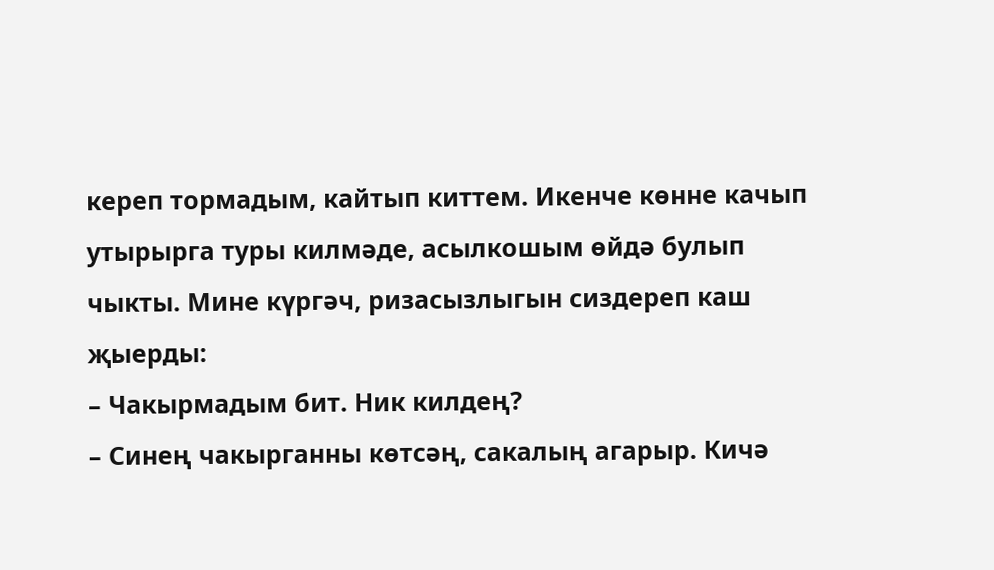кереп тормадым, кайтып киттем. Икенче көнне качып утырырга туры килмәде, асылкошым өйдә булып чыкты. Мине күргәч, ризасызлыгын сиздереп каш җыерды:
– Чакырмадым бит. Ник килдең?
– Синең чакырганны көтсәң, сакалың агарыр. Кичә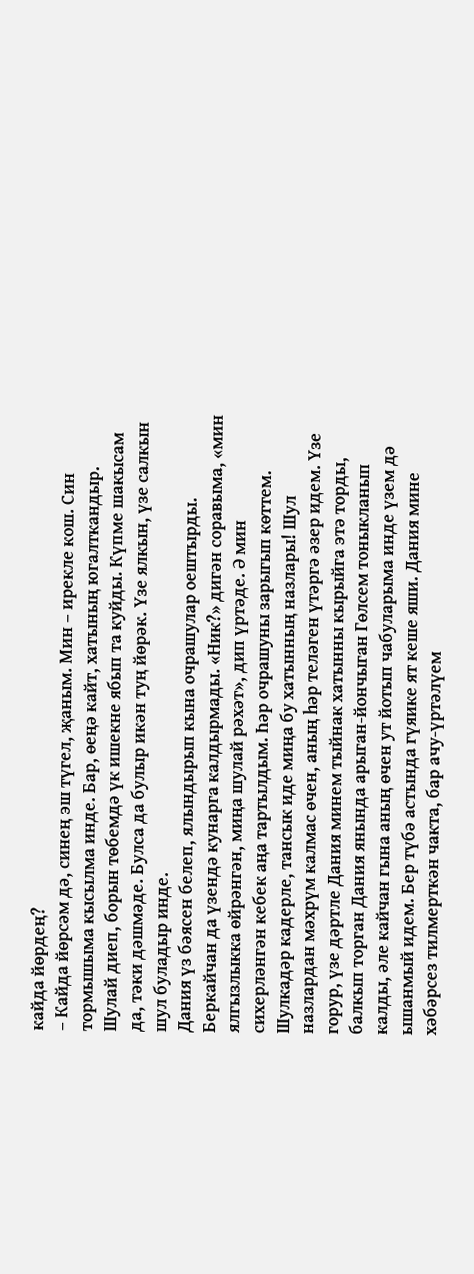кайда йөрдең?
– Кайда йөрсәм дә, синең эш түгел, җаным. Мин – ирекле кош. Син тормышыма кысылма инде. Бар, өеңә кайт, хатының югалткандыр.
Шулай диеп, борын төбемдә үк ишекне ябып та куйды. Күпме шакысам да, тәки дәшмәде. Булса да булыр икән туң йөрәк. Үзе ялкын, үзе салкын шул буладыр инде.
Дания үз бәясен белеп, ялындырып кына очрашулар оештырды. Беркайчан да үзендә кунарга калдырмады. «Ник?» дигән соравыма, «мин ялгызлыкка өйрәнгән, миңа шулай рәхәт», дип үртәде. Ә мин сихерләнгән кебек аңа тартылдым. Һәр очрашуны зарыгып көттем. Шулкадәр кадерле, тансык иде миңа бу хатынның назлары! Шул назлардан мәхрүм калмас өчен, аның һәр теләген үтәргә әзер идем. Үзе горур, үзе дәртле Дания минем тыйнак хатынны кырыйга этә торды, балкып торган Дания янында арыган-йончыган Гөлсем тоныкланып калды, әле кайчан гына аның өчен ут йотып чабуларыма инде үзем дә ышанмый идем. Бер түбә астында гүяике ят кеше яши. Дания мине хәбәрсез тилмерткән чакта, бар ачу-үртәлүем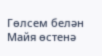Гөлсем белән Майя өстенә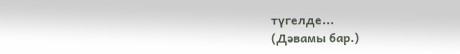түгелде...
(Дәвамы бар.)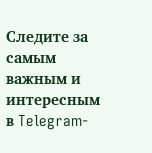Следите за самым важным и интересным в Telegram-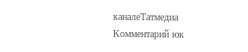каналеТатмедиа
Комментарий юк